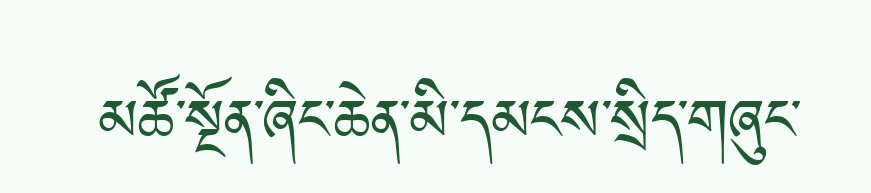མཚོ་སྔོན་ཞིང་ཆེན་མི་དམངས་སྲིད་གཞུང་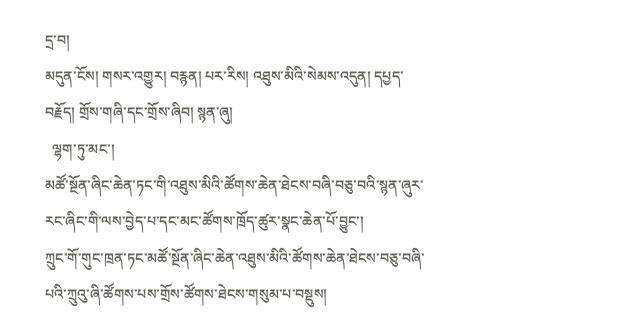དྲ་བ།
མདུན་ངོས། གསར་འགྱུར། བརྙན། པར་རིས། འཐུས་མིའི་སེམས་འདུན། དཔྱད་བརྗོད། གྲོས་གཞི་དང་གྲོས་ཞིབ། སྙན་ཞུ།
  ལྷག་ཏུ་མང་།
མཚོ་སྔོན་ཞིང་ཆེན་ཏང་གི་འཐུས་མིའི་ཚོགས་ཆེན་ཐེངས་བཞི་བཅུ་བའི་སྙན་ཞུར་རང་ཞིང་གི་ལས་བྱེད་པ་དང་མང་ཚོགས་ཁྲོད་ཚུར་སྣང་ཆེན་པོ་བྱུང་།
ཀྲུང་གོ་གུང་ཁྲན་ཏང་མཚོ་སྔོན་ཞིང་ཆེན་འཐུས་མིའི་ཚོགས་ཆེན་ཐེངས་བཅུ་བཞི་པའི་ཀྲུའུ་ཞི་ཚོགས་པས་གྲོས་ཚོགས་ཐེངས་གསུམ་པ་བསྡུས།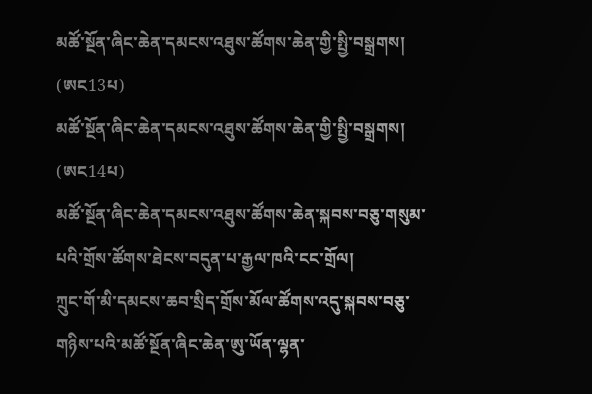མཚོ་སྔོན་ཞིང་ཆེན་དམངས་འཐུས་ཚོགས་ཆེན་གྱི་སྤྱི་བསྒྲགས། (ཨང13པ)
མཚོ་སྔོན་ཞིང་ཆེན་དམངས་འཐུས་ཚོགས་ཆེན་གྱི་སྤྱི་བསྒྲགས། (ཨང14པ)
མཚོ་སྔོན་ཞིང་ཆེན་དམངས་འཐུས་ཚོགས་ཆེན་སྐབས་བཅུ་གསུམ་པའི་གྲོས་ཚོགས་ཐེངས་བདུན་པ་རྒྱལ་ཁའི་ངང་གྲོལ།
ཀྲུང་གོ་མི་དམངས་ཆབ་སྲིད་གྲོས་མོལ་ཚོགས་འདུ་སྐབས་བཅུ་གཉིས་པའི་མཚོ་སྔོན་ཞིང་ཆེན་ཨུ་ཡོན་ལྷན་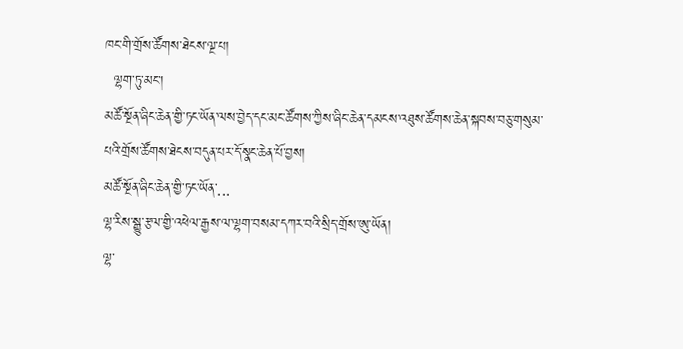ཁང་གི་གྲོས་ཚོགས་ཐེངས་ལྔ་པ།
  ལྷག་ཏུ་མང་།
མཚོ་སྔོན་ཞིང་ཆེན་གྱི་ཏང་ཡོན་ལས་བྱེད་དང་མང་ཚོགས་ཀྱིས་ཞིང་ཆེན་དམངས་འཐུས་ཚོགས་ཆེན་སྐབས་བཅུ་གསུམ་པའི་གྲོས་ཚོགས་ཐེངས་བདུན་པར་དོ་སྣང་ཆེན་པོ་བྱས།
མཚོ་སྔོན་ཞིང་ཆེན་གྱི་ཏང་ཡོན་...
ལྷ་རིས་སྒྱུ་རྩལ་གྱི་འཕེལ་རྒྱས་ལ་ལྷག་བསམ་དཀར་བའི་སྲིད་གྲོས་ཨུ་ཡོན།
ལྷ་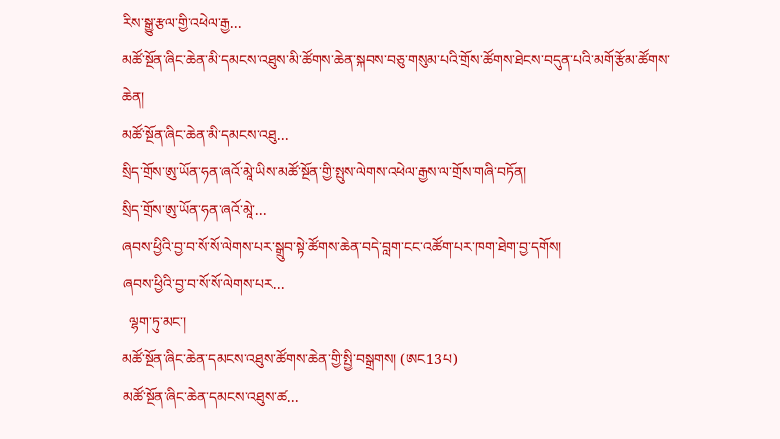རིས་སྒྱུ་རྩལ་གྱི་འཕེལ་རྒྱ...
མཚོ་སྔོན་ཞིང་ཆེན་མི་དམངས་འཐུས་མི་ཚོགས་ཆེན་སྐབས་བཅུ་གསུམ་པའི་གྲོས་ཚོགས་ཐེངས་བདུན་པའི་མགོ་རྩོམ་ཚོགས་ཆེན།
མཚོ་སྔོན་ཞིང་ཆེན་མི་དམངས་འཐུ...
སྲིད་གྲོས་ཨུ་ཡོན་ཧན་ཞའོ་མཱེ་ཡིས་མཚོ་སྔོན་གྱི་སྤུས་ལེགས་འཕེལ་རྒྱས་ལ་གྲོས་གཞི་བཏོན།
སྲིད་གྲོས་ཨུ་ཡོན་ཧན་ཞའོ་མཱེ་...
ཞབས་ཕྱིའི་བྱ་བ་སོ་སོ་ལེགས་པར་སྒྲུབ་སྟེ་ཚོགས་ཆེན་བདེ་བླག་ངང་འཚོག་པར་ཁག་ཐེག་བྱ་དགོས།
ཞབས་ཕྱིའི་བྱ་བ་སོ་སོ་ལེགས་པར...
  ལྷག་ཏུ་མང་།
མཚོ་སྔོན་ཞིང་ཆེན་དམངས་འཐུས་ཚོགས་ཆེན་གྱི་སྤྱི་བསྒྲགས། (ཨང13པ)
མཚོ་སྔོན་ཞིང་ཆེན་དམངས་འཐུས་ཚ...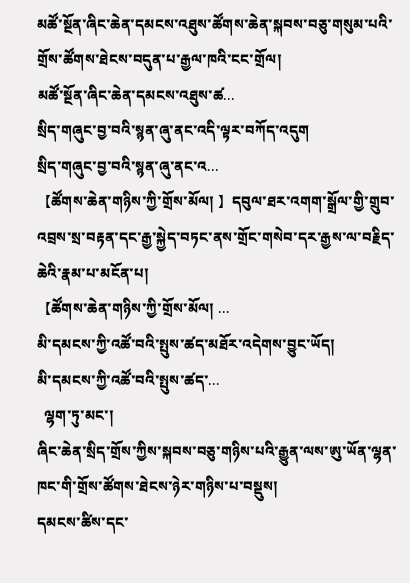མཚོ་སྔོན་ཞིང་ཆེན་དམངས་འཐུས་ཚོགས་ཆེན་སྐབས་བཅུ་གསུམ་པའི་གྲོས་ཚོགས་ཐེངས་བདུན་པ་རྒྱལ་ཁའི་ངང་གྲོལ།
མཚོ་སྔོན་ཞིང་ཆེན་དམངས་འཐུས་ཚ...
སྲིད་གཞུང་བྱ་བའི་སྙན་ཞུ་ནང་འདི་ལྟར་བཀོད་འདུག
སྲིད་གཞུང་བྱ་བའི་སྙན་ཞུ་ནང་འ...
【ཚོགས་ཆེན་གཉིས་ཀྱི་གྲོས་མོལ། 】དབུལ་ཐར་འགག་སྒྲོལ་གྱི་གྲུབ་འབྲས་སྲ་བརྟན་དང་རྒྱ་སྐྱེད་བཏང་ནས་གྲོང་གསེབ་དར་རྒྱས་ལ་བརྗིད་ཆེའི་རྣམ་པ་མངོན་པ།
【ཚོགས་ཆེན་གཉིས་ཀྱི་གྲོས་མོལ། ...
མི་དམངས་ཀྱི་འཚོ་བའི་སྤུས་ཚད་མཐོར་འདེགས་བྱུང་ཡོད།
མི་དམངས་ཀྱི་འཚོ་བའི་སྤུས་ཚད་...
  ལྷག་ཏུ་མང་།
ཞིང་ཆེན་སྲིད་གྲོས་ཀྱིས་སྐབས་བཅུ་གཉིས་པའི་རྒྱུན་ལས་ཨུ་ཡོན་ལྷན་ཁང་གི་གྲོས་ཚོགས་ཐེངས་ཉེར་གཉིས་པ་བསྡུས།
དམངས་ཚིས་དང་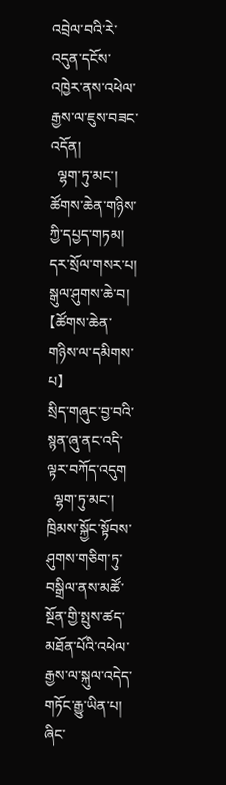འབྲེལ་བའི་རེ་འདུན་དངོས་འཁྱེར་ནས་འཕེལ་རྒྱས་ལ་ཇུས་བཟང་འདོན།
  ལྷག་ཏུ་མང་།
ཚོགས་ཆེན་གཉིས་ཀྱི་དཔྱད་གཏམ། དར་སྲོལ་གསར་པ། སྒུལ་ཤུགས་ཆེ་བ།
【ཚོགས་ཆེན་གཉིས་ལ་དམིགས་པ】
སྲིད་གཞུང་བྱ་བའི་སྙན་ཞུ་ནང་འདི་ལྟར་བཀོད་འདུག
  ལྷག་ཏུ་མང་།
ཁྲིམས་སྐྱོང་སྟོབས་ཤུགས་གཅིག་ཏུ་བསྒྲིལ་ནས་མཚོ་སྔོན་གྱི་སྤུས་ཚད་མཐོན་པོའི་འཕེལ་རྒྱས་ལ་སྐུལ་འདེད་གཏོང་རྒྱུ་ཡིན་པ།
ཞིང་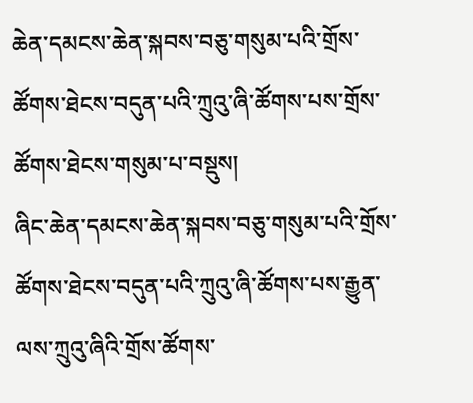ཆེན་དམངས་ཆེན་སྐབས་བཅུ་གསུམ་པའི་གྲོས་ཚོགས་ཐེངས་བདུན་པའི་ཀྲུའུ་ཞི་ཚོགས་པས་གྲོས་ཚོགས་ཐེངས་གསུམ་པ་བསྡུས།
ཞིང་ཆེན་དམངས་ཆེན་སྐབས་བཅུ་གསུམ་པའི་གྲོས་ཚོགས་ཐེངས་བདུན་པའི་ཀྲུའུ་ཞི་ཚོགས་པས་རྒྱུན་ལས་ཀྲུའུ་ཞིའི་གྲོས་ཚོགས་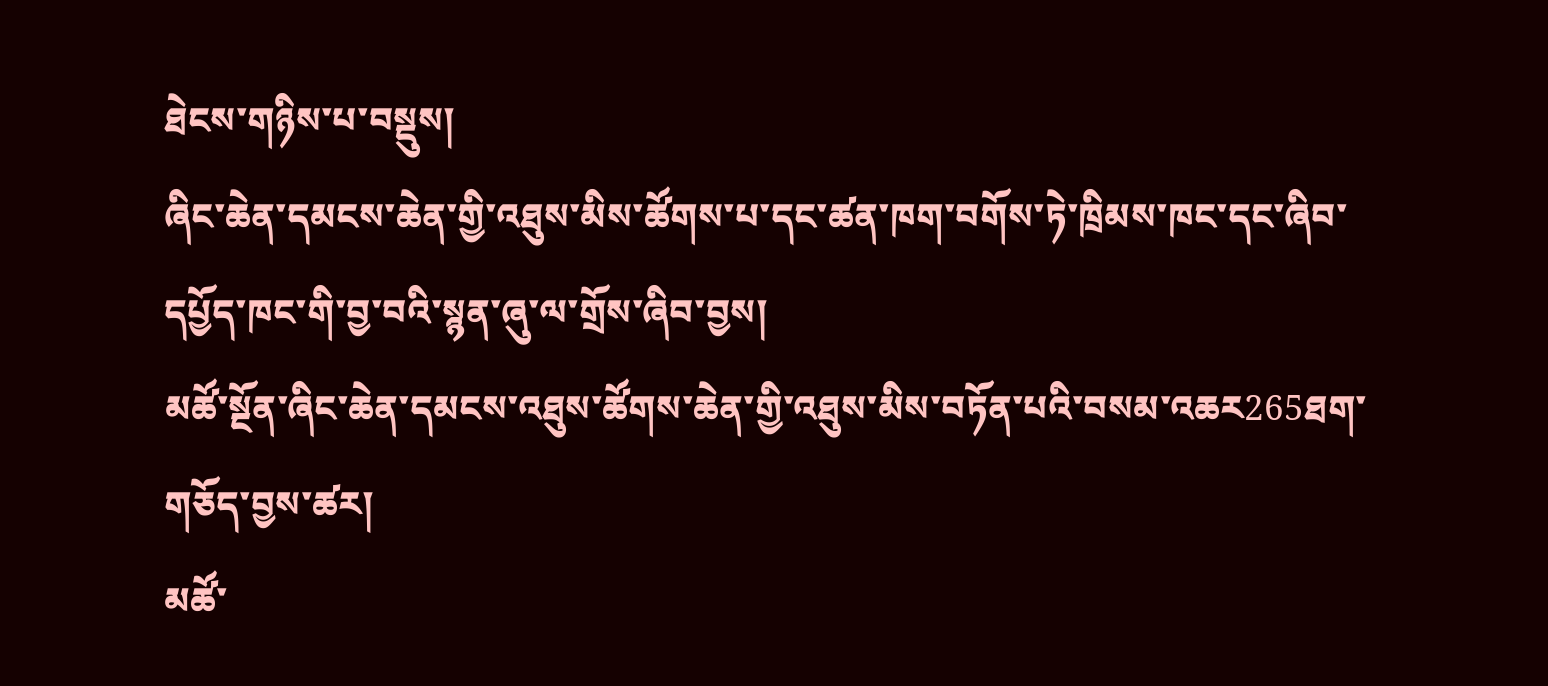ཐེངས་གཉིས་པ་བསྡུས།
ཞིང་ཆེན་དམངས་ཆེན་གྱི་འཐུས་མིས་ཚོགས་པ་དང་ཚན་ཁག་བགོས་ཏེ་ཁྲིམས་ཁང་དང་ཞིབ་དཔྱོད་ཁང་གི་བྱ་བའི་སྙན་ཞུ་ལ་གྲོས་ཞིབ་བྱས།
མཚོ་སྔོན་ཞིང་ཆེན་དམངས་འཐུས་ཚོགས་ཆེན་གྱི་འཐུས་མིས་བཏོན་པའི་བསམ་འཆར265ཐག་གཅོད་བྱས་ཚར།
མཚོ་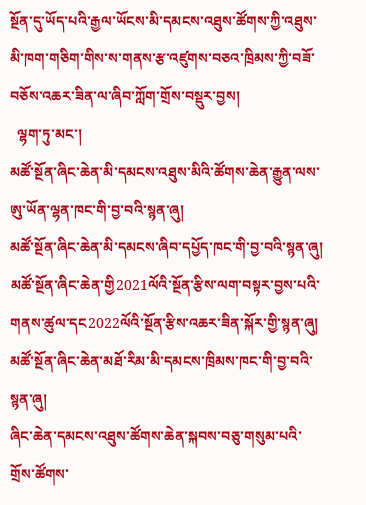སྔོན་དུ་ཡོད་པའི་རྒྱལ་ཡོངས་མི་དམངས་འཐུས་ཚོགས་ཀྱི་འཐུས་མི་ཁག་གཅིག་གིས་ས་གནས་རྩ་འཛུགས་བཅའ་ཁྲིམས་ཀྱི་བཟོ་བཅོས་འཆར་ཟིན་ལ་ཞིབ་ཀློག་གྲོས་བསྡུར་བྱས།
  ལྷག་ཏུ་མང་།
མཚོ་སྔོན་ཞིང་ཆེན་མི་དམངས་འཐུས་མིའི་ཚོགས་ཆེན་རྒྱུན་ལས་ཨུ་ཡོན་ལྷན་ཁང་གི་བྱ་བའི་སྙན་ཞུ།
མཚོ་སྔོན་ཞིང་ཆེན་མི་དམངས་ཞིབ་དཔྱོད་ཁང་གི་བྱ་བའི་སྙན་ཞུ།
མཚོ་སྔོན་ཞིང་ཆེན་གྱི2021ལོའི་སྔོན་རྩིས་ལག་བསྟར་བྱས་པའི་གནས་ཚུལ་དང2022ལོའི་སྔོན་རྩིས་འཆར་ཟིན་སྐོར་གྱི་སྙན་ཞུ།
མཚོ་སྔོན་ཞིང་ཆེན་མཐོ་རིམ་མི་དམངས་ཁྲིམས་ཁང་གི་བྱ་བའི་སྙན་ཞུ།
ཞིང་ཆེན་དམངས་འཐུས་ཚོགས་ཆེན་སྐབས་བཅུ་གསུམ་པའི་གྲོས་ཚོགས་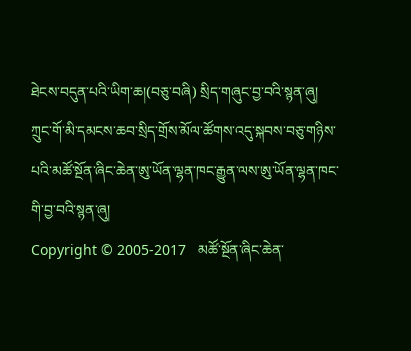ཐེངས་བདུན་པའི་ཡིག་ཆ།(བཅུ་བཞི) སྲིད་གཞུང་བྱ་བའི་སྙན་ཞུ།
ཀྲུང་གོ་མི་དམངས་ཆབ་སྲིད་གྲོས་མོལ་ཚོགས་འདུ་སྐབས་བཅུ་གཉིས་པའི་མཚོ་སྔོན་ཞིང་ཆེན་ཨུ་ཡོན་ལྷན་ཁང་རྒྱུན་ལས་ཨུ་ཡོན་ལྷན་ཁང་གི་བྱ་བའི་སྙན་ཞུ།
Copyright © 2005-2017   མཚོ་སྔོན་ཞིང་ཆེན་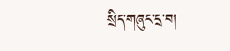སྲིད་གཞུང་དྲ་བ།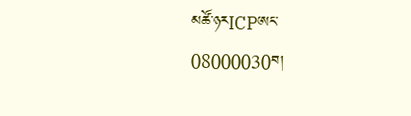མཚོ་ཉརICPཨང་08000030བ།